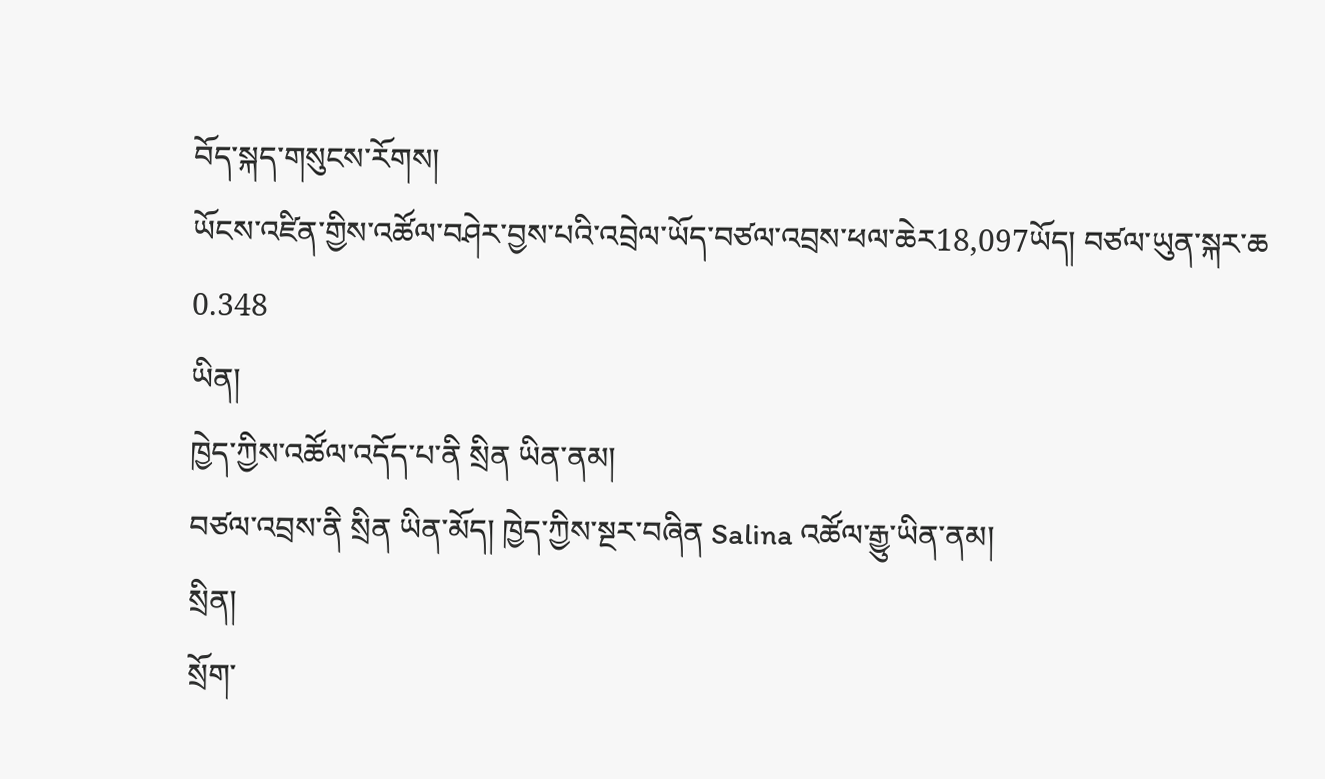བོད་སྐད་གསུངས་རོགས།
ཡོངས་འཛིན་གྱིས་འཚོལ་བཤེར་བྱས་པའི་འབྲེལ་ཡོད་བཙལ་འབྲས་ཕལ་ཆེར18,097ཡོད། བཙལ་ཡུན་སྐར་ཆ 0.348
ཡིན།
ཁྱེད་ཀྱིས་འཚོལ་འདོད་པ་ནི སྲིན ཡིན་ནམ།
བཙལ་འབྲས་ནི སྲིན ཡིན་མོད། ཁྱེད་ཀྱིས་སྔར་བཞིན Salina འཚོལ་རྒྱུ་ཡིན་ནམ།
སྲིན།
སྲོག་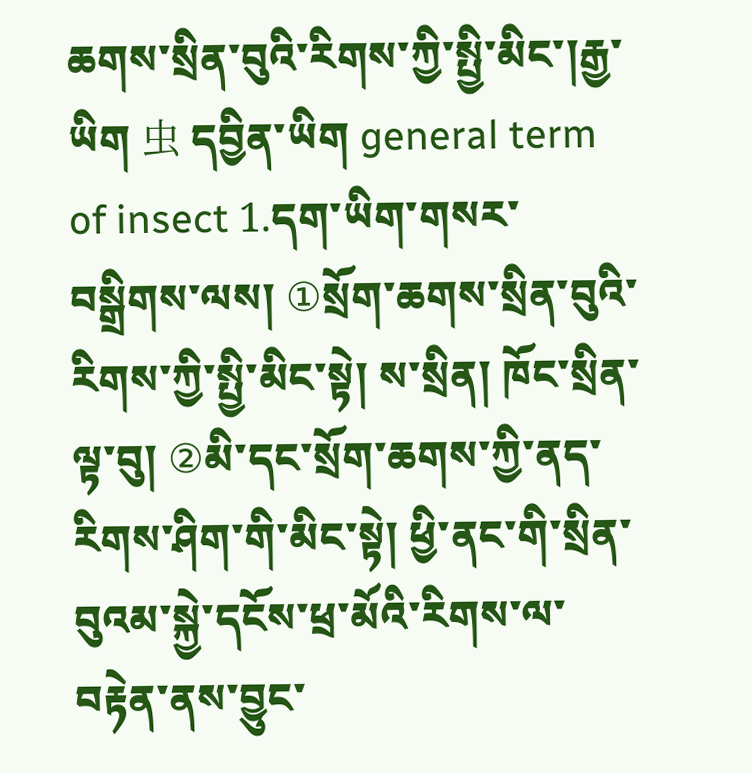ཆགས་སྲིན་བུའི་རིགས་ཀྱི་སྤྱི་མིང་།རྒྱ་ཡིག 虫 དབྱིན་ཡིག general term of insect 1.དག་ཡིག་གསར་བསྒྲིགས་ལས། ①སྲོག་ཆགས་སྲིན་བུའི་རིགས་ཀྱི་སྤྱི་མིང་སྟེ། ས་སྲིན། ཁོང་སྲིན་ལྟ་བུ། ②མི་དང་སྲོག་ཆགས་ཀྱི་ནད་རིགས་ཤིག་གི་མིང་སྟེ། ཕྱི་ནང་གི་སྲིན་བུའམ་སྐྱེ་དངོས་ཕྲ་མོའི་རིགས་ལ་བརྟེན་ནས་བྱུང་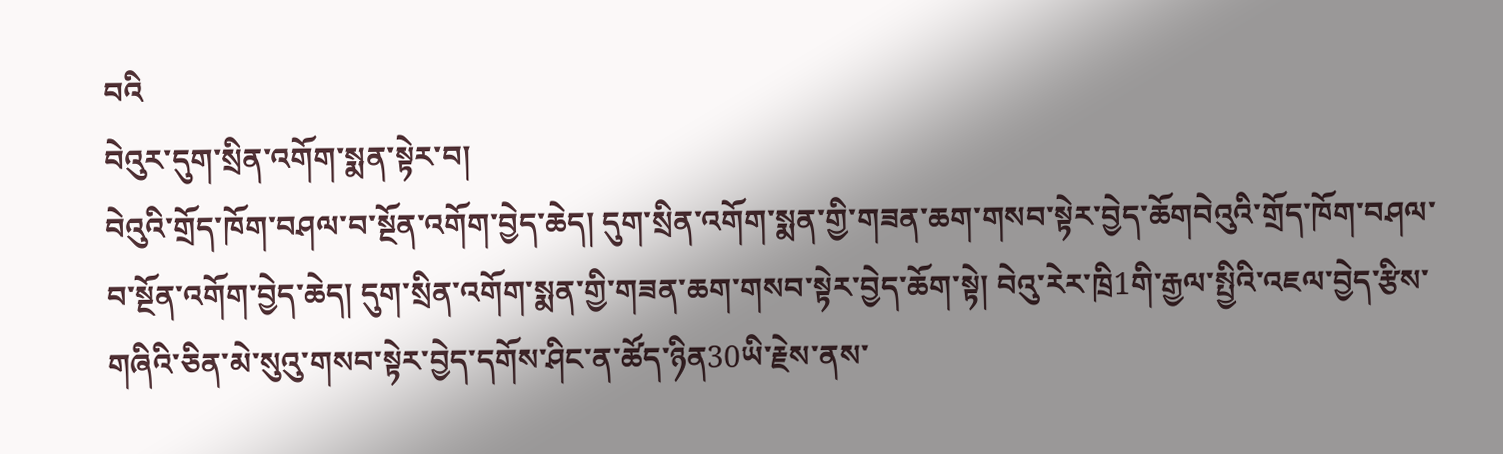བའི
བེའུར་དུག་སྲིན་འགོག་སྨན་སྟེར་བ།
བེའུའི་གྲོད་ཁོག་བཤལ་བ་སྔོན་འགོག་བྱེད་ཆེད། དུག་སྲིན་འགོག་སྨན་གྱི་གཟན་ཆག་གསབ་སྟེར་བྱེད་ཆོགབེའུའི་གྲོད་ཁོག་བཤལ་བ་སྔོན་འགོག་བྱེད་ཆེད། དུག་སྲིན་འགོག་སྨན་གྱི་གཟན་ཆག་གསབ་སྟེར་བྱེད་ཆོག་སྟེ། བེའུ་རེར་ཁྲི1གི་རྒྱལ་སྤྱིའི་འཇལ་བྱེད་རྩིས་གཞིའི་ཅིན་མེ་སུའུ་གསབ་སྟེར་བྱེད་དགོས་ཤིང་ན་ཚོད་ཉིན30ཡི་རྗེས་ནས་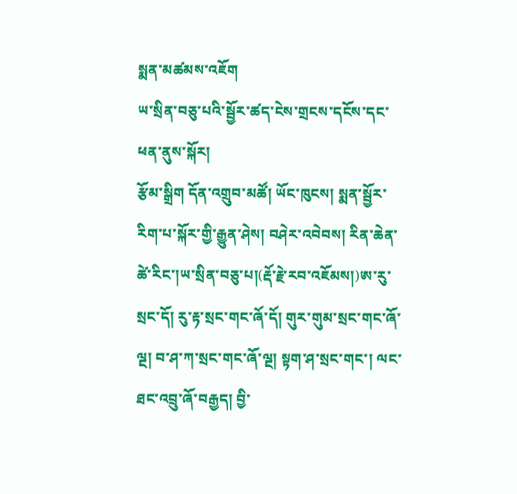སྨན་མཚམས་འཇོག
ཡ་སྲིན་བཅུ་པའི་སྦྱོར་ཚད་ངེས་གྲངས་དངོས་དང་ཕན་ནུས་སྐོར།
རྩོམ་སྒྲིག དོན་འགྲུབ་མཚོ། ཡོང་ཁུངས། སྨན་སྦྱོར་རིག་པ་སྐོར་གྱི་རྒྱུན་ཤེས། བཤེར་འབེབས། རིན་ཆེན་ཚེ་རིང་།ཡ་སྲིན་བཅུ་པ།(རྡོ་རྗེ་རབ་འཇོམས།)ཨ་རུ་སྲང་དོ། རུ་རྟ་སྲང་གང་ཞོ་དོ། གུར་གུམ་སྲང་གང་ཞོ་ལྔ། བ་ཤ་ཀ་སྲང་གང་ཞོ་ལྔ། སྟག་ཤ་སྲང་གང་། ལང་ཐང་འབྲུ་ཞོ་བརྒྱད། བྱི་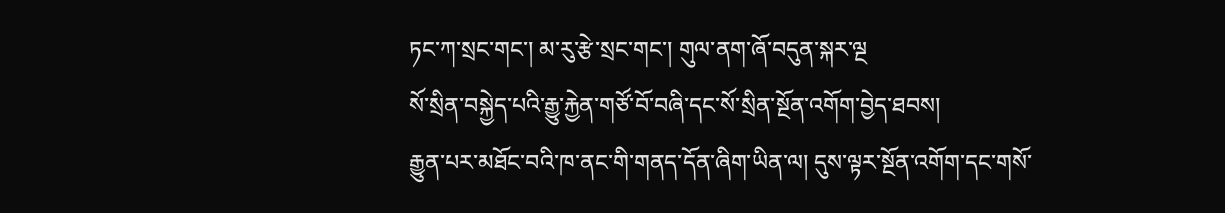ཏང་ཀ་སྲང་གང་། མ་རུ་རྩེ་སྲང་གང་། གུལ་ནག་ཞོ་བདུན་སྐར་ལྔ
སོ་སྲིན་བསྐྱེད་པའི་རྒྱུ་རྐྱེན་གཙོ་བོ་བཞི་དང་སོ་སྲིན་སྔོན་འགོག་བྱེད་ཐབས།
རྒྱུན་པར་མཐོང་བའི་ཁ་ནང་གི་གནད་དོན་ཞིག་ཡིན་ལ། དུས་ལྟར་སྔོན་འགོག་དང་གསོ་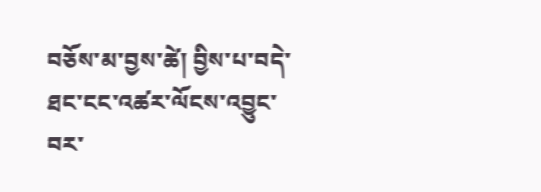བཅོས་མ་བྱས་ཚེ། བྱིས་པ་བདེ་ཐང་ངང་འཚར་ལོངས་འབྱུང་བར་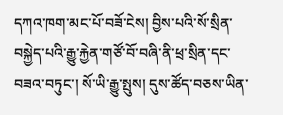དཀའ་ཁག་མང་པོ་བཟོ་ངེས། བྱིས་པའི་སོ་སྲིན་བསྐྱེད་པའི་རྒྱུ་རྐྱེན་གཙོ་བོ་བཞི་ནི་ཕྲ་སྲིན་དང་བཟའ་བཏུང་། སོ་ཡི་རྒྱུ་སྤུས། དུས་ཚོད་བཅས་ཡིན་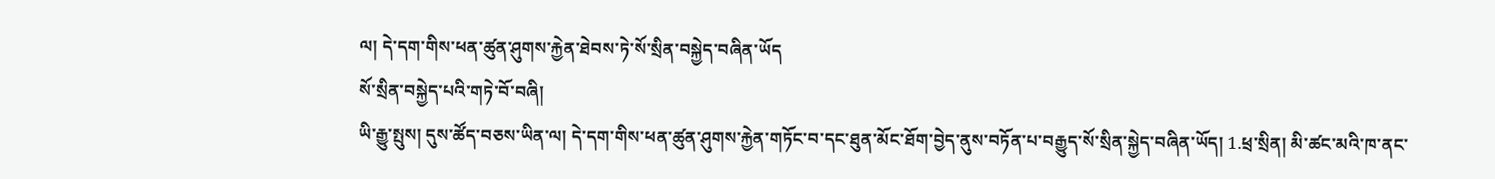ལ། དེ་དག་གིས་ཕན་ཚུན་ཤུགས་རྐྱེན་ཐེབས་ཏེ་སོ་སྲིན་བསྐྱེད་བཞིན་ཡོད
སོ་སྲིན་བསྐྱེད་པའི་གཏེ་བོ་བཞི།
ཡི་རྒྱུ་སྤུས། དུས་ཚོད་བཅས་ཡིན་ལ། དེ་དག་གིས་ཕན་ཚུན་ཤུགས་རྐྱེན་གཏོང་བ་དང་ཐུན་མོང་ཐོག་བྱེད་ནུས་བཏོན་པ་བརྒྱུད་སོ་སྲིན་སྐྱེད་བཞིན་ཡོད། 1.ཕྲ་སྲིན། མི་ཚང་མའི་ཁ་ནང་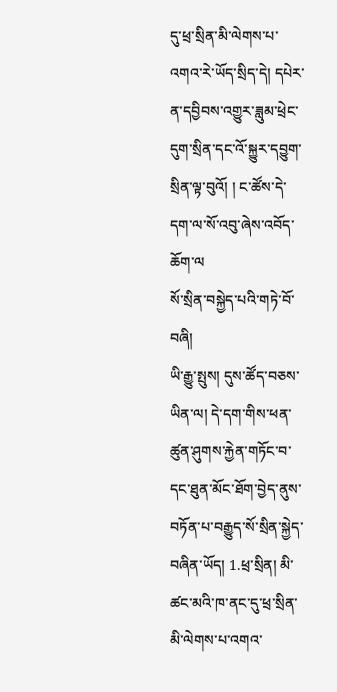དུ་ཕྲ་སྲིན་མི་ལེགས་པ་འགའ་རེ་ཡོད་སྲིད་དེ། དཔེར་ན་དབྱིབས་འགྱུར་ཟླུམ་ཕྲེང་དུག་སྲིན་དང་འོ་སྐྱུར་དབྱུག་སྲིན་ལྟ་བུའོ། ། ང་ཚོས་དེ་དག་ལ་སོ་འབུ་ཞེས་འབོད་ཆོག་ལ
སོ་སྲིན་བསྐྱེད་པའི་གཏེ་བོ་བཞི།
ཡི་རྒྱུ་སྤུས། དུས་ཚོད་བཅས་ཡིན་ལ། དེ་དག་གིས་ཕན་ཚུན་ཤུགས་རྐྱེན་གཏོང་བ་དང་ཐུན་མོང་ཐོག་བྱེད་ནུས་བཏོན་པ་བརྒྱུད་སོ་སྲིན་སྐྱེད་བཞིན་ཡོད། 1.ཕྲ་སྲིན། མི་ཚང་མའི་ཁ་ནང་དུ་ཕྲ་སྲིན་མི་ལེགས་པ་འགའ་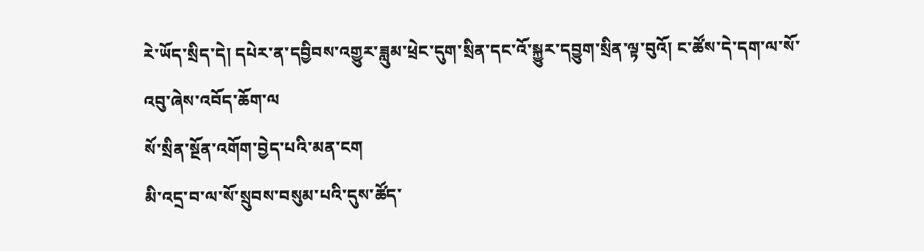རེ་ཡོད་སྲིད་དེ། དཔེར་ན་དབྱིབས་འགྱུར་ཟླུམ་ཕྲེང་དུག་སྲིན་དང་འོ་སྐྱུར་དབྱུག་སྲིན་ལྟ་བུའོ། ང་ཚོས་དེ་དག་ལ་སོ་འབུ་ཞེས་འབོད་ཆོག་ལ
སོ་སྲིན་སྔོན་འགོག་བྱེད་པའི་མན་ངག
མི་འདྲ་བ་ལ་སོ་སྲུབས་བསུམ་པའི་དུས་ཚོད་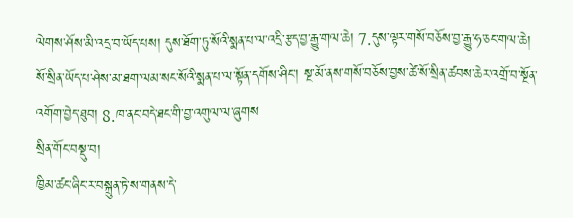ལེགས་ཤོས་མི་འདྲ་བ་ཡོད་པས། དུས་ཐོག་ཏུ་སོའི་སྨན་པ་ལ་འདྲི་རྩད་བྱ་རྒྱུ་གལ་ཆེ། 7.དུས་ལྟར་གསོ་བཅོས་བྱ་རྒྱུ་ཧ་ཅང་གལ་ཆེ། སོ་སྲིན་ཡོད་པ་ཤེས་མ་ཐག་ལམ་སང་སོའི་སྨན་པ་ལ་སྟོན་དགོས་ཤིང་། སྔ་མོ་ནས་གསོ་བཅོས་བྱས་ཚེ་སོ་སྲིན་ཚབས་ཆེར་འགྲོ་བ་སྔོན་འགོག་བྱེད་ཐུབ། 8.ཁ་ནང་བདེ་ཐང་གི་བྱ་འགུལ་ལ་ཞུགས
སྲིན་གོང་བསྡུ་བ།
ཁྱིམ་ཚང་ཞིང་ར་བསྐྲུན་ཏེ་ས་གནས་དེ་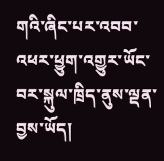གའི་ཞིང་པར་འབབ་འཕར་ཕྱུག་འགྱུར་ཡོང་བར་སྐུལ་ཁྲིད་ནུས་ལྡན་བྱས་ཡོད།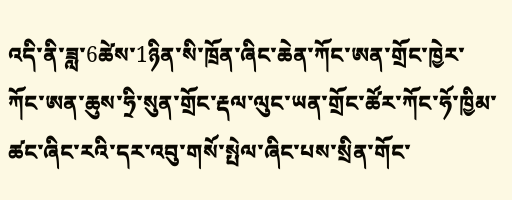འདི་ནི་ཟླ་6ཚེས་1ཉིན་སི་ཁྲོན་ཞིང་ཆེན་ཀོང་ཨན་གྲོང་ཁྱེར་ཀོང་ཨན་ཆུས་ཧྲི་སུན་གྲོང་རྡལ་ལུང་ཡན་གྲོང་ཚོར་ཀོང་ཧོ་ཁྱིམ་ཚང་ཞིང་རའི་དར་འབུ་གསོ་སྤེལ་ཞིང་པས་སྲིན་གོང་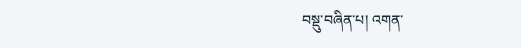བསྡུ་བཞིན་པ། འགན་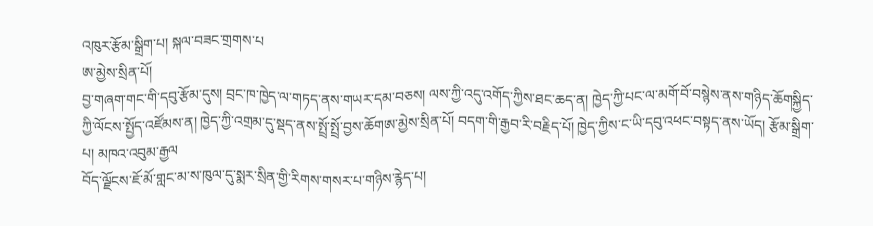འཁུར་རྩོམ་སྒྲིག་པ། སྐལ་བཟང་གྲགས་པ
ཨ་མྱེས་སྲིན་པོ།
བྱ་གཞག་གང་གི་དབུ་རྩོམ་དུས། བྲང་ཁ་ཁྱེད་ལ་གཏད་ནས་གཡར་དམ་བཅས། ལས་ཀྱི་འདུ་འགོད་ཀྱིས་ཐང་ཆད་ན། ཁྱེད་ཀྱི་པང་ལ་མགོ་བོ་བསྙེས་ནས་གཉིད་ཆོགསྐྱིད་ཀྱི་ལོངས་སྤྱོད་འཛོམས་ན། ཁྱེད་ཀྱི་འགྲམ་དུ་སྡད་ནས་སྤྲོ་སྤྲོ་བྱས་ཆོགཨ་མྱེས་སྲིན་པོ། བདག་གི་རྒྱབ་རི་བརྗིད་པོ། ཁྱེད་ཀྱིས་ང་ཡི་དབུ་འཕང་བསྟད་ནས་ཡོད། རྩོམ་སྒྲིག་པ། མཁའ་འབུམ་རྒྱལ
བོད་ལྗོངས་ཇོ་མོ་གླང་མ་ས་ཁུལ་དུ་སྨར་སྲིན་གྱི་རིགས་གསར་པ་གཉིས་རྙེད་པ།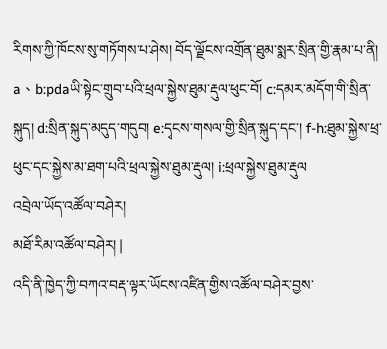རིགས་ཀྱི་ཁོངས་སུ་གཏོགས་པ་ཤེས། བོད་ལྗོངས་འགྲོན་ཐུམ་སྨར་སྲིན་གྱི་རྣམ་པ་ནི། a、b:pdaཡི་སྟེང་གྲུབ་པའི་ཕྲལ་སྐྱེས་ཐུམ་རྡུལ་ཕུང་བོ། c:དམར་མདོག་གི་སྲིན་སྐུད། d:སྲིན་སྐུད་མདུད་གདུབ། e:དྭངས་གསལ་གྱི་སྲིན་སྐུད་དང་། f-h:ཐུམ་སྐྱེས་ཕྲ་ཕུང་དང་སྐྱེས་མ་ཐག་པའི་ཕྲལ་སྐྱེས་ཐུམ་རྡུལ། i:ཕྲལ་སྐྱེས་ཐུམ་རྡུལ
འབྲེལ་ཡོད་འཚོལ་བཤེར།
མཐོ་རིམ་འཚོལ་བཤེར། |
འདི་ནི་ཁྱེད་ཀྱི་བཀའ་བརྡ་ལྟར་ཡོངས་འཛིན་གྱིས་འཚོལ་བཤེར་བྱས་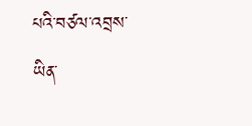པའི་བཙལ་འབྲས་ཡིན་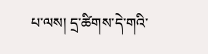པ་ལས། དྲ་ཚིགས་དེ་གའི་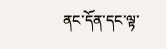ནང་དོན་དང་ལྟ་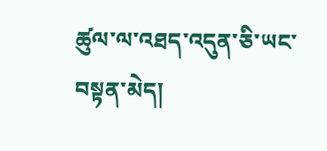ཚུལ་ལ་འཐད་འདུན་ཅི་ཡང་བསྟན་མེད།